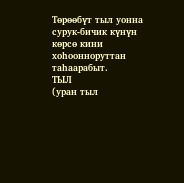Төрөөбүт тыл уонна сурук-бичик күнүн көрсө кини хоһоонноруттан таһаарабыт.
ТЫЛ
(уран тыл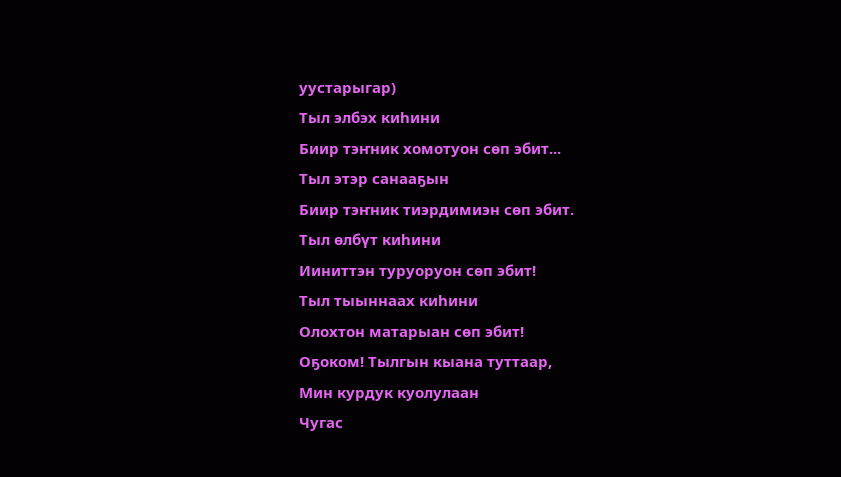уустарыгар)
Тыл элбэх киһини
Биир тэҥник хомотуон сөп эбит...
Тыл этэр санааҕын
Биир тэҥник тиэрдимиэн сөп эбит.
Тыл өлбүт киһини
Ииниттэн туруоруон сөп эбит!
Тыл тыыннаах киһини
Олохтон матарыан сөп эбит!
Оҕоком! Тылгын кыана туттаар,
Мин курдук куолулаан
Чугас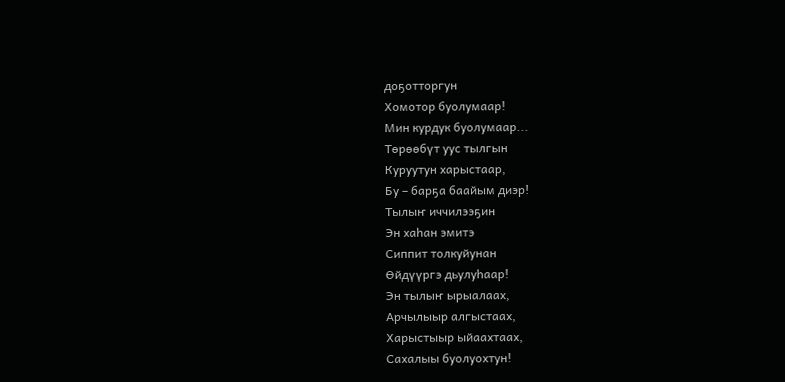доҕотторгун
Хомотор буолумаар!
Мин курдук буолумаар...
Төрөөбүт уус тылгын
Куруутун харыстаар,
Бу – барҕа баайым диэр!
Тылыҥ иччилээҕин
Эн хаһан эмитэ
Сиппит толкуйунан
Өйдүүргэ дьулуһаар!
Эн тылыҥ ырыалаах,
Арчылыыр алгыстаах,
Харыстыыр ыйаахтаах,
Сахалыы буолуохтун!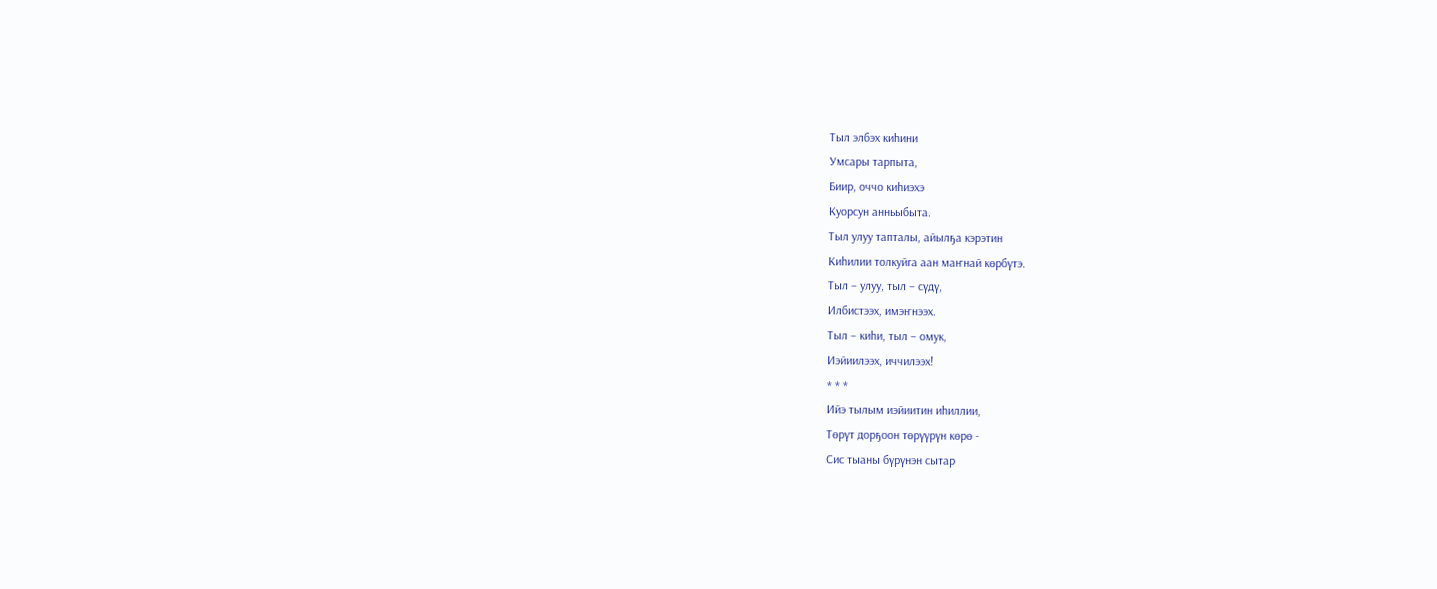Тыл элбэх киһини
Умсары тарпыта,
Биир, оччо киһиэхэ
Куорсун анньыбыта.
Тыл улуу тапталы, айылҕа кэрэтин
Киһилии толкуйга аан маҥнай көрбүтэ.
Тыл – улуу, тыл – сүдү,
Илбистээх, имэҥнээх.
Тыл – киһи, тыл – омук,
Иэйиилээх, иччилээх!
* * *
Ийэ тылым иэйиитин иһиллии,
Төрүт дорҕоон төрүүрүн көрө -
Сис тыаны бүрүнэн сытар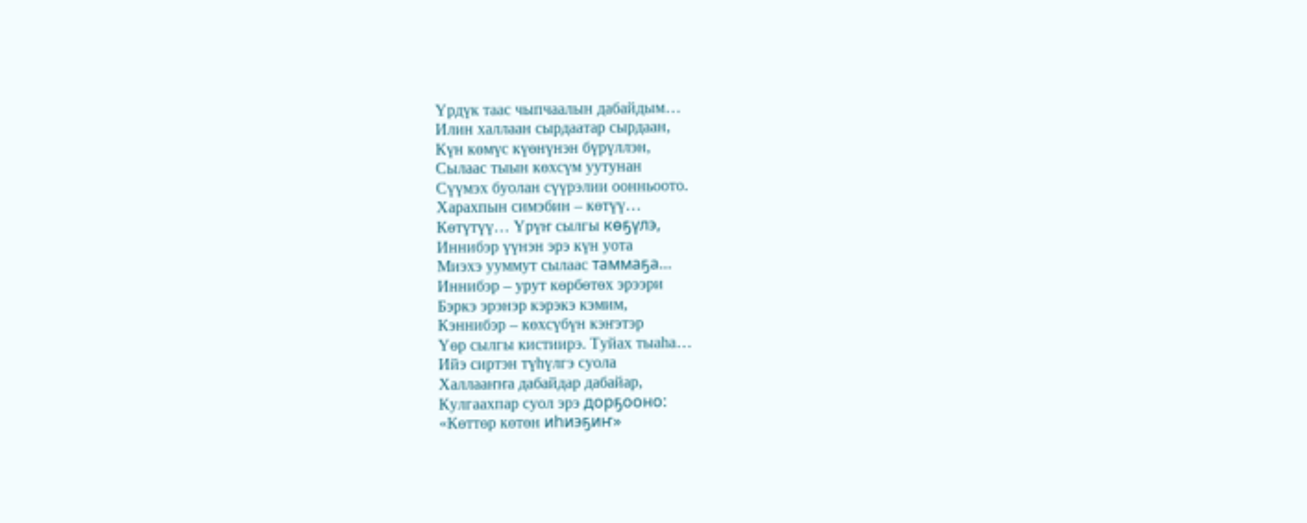Үрдүк таас чыпчаалын дабайдым…
Илин халлаан сырдаатар сырдаан,
Күн көмүс күөнүнэн бүрүллэн,
Сылаас тыын көхсүм уутунан
Сүүмэх буолан сүүрэлии оонньоото.
Харахпын симэбин – көтүү…
Көтүтүү… Үрүҥ сылгы көҕүлэ,
Иннибэр үүнэн эрэ күн уота
Миэхэ ууммут сылаас таммаҕа…
Иннибэр – урут көрбөтөх эрээри
Бэркэ эрэнэр кэрэкэ кэмим,
Кэннибэр – көхсүбүн кэҥэтэр
Үөр сылгы кистиирэ. Туйах тыаһа…
Ийэ сиртэн түһүлгэ суола
Халлааҥҥа дабайдар дабайар,
Кулгаахпар суол эрэ дорҕооно:
«Көттөр көтөн иһиэҕиҥ»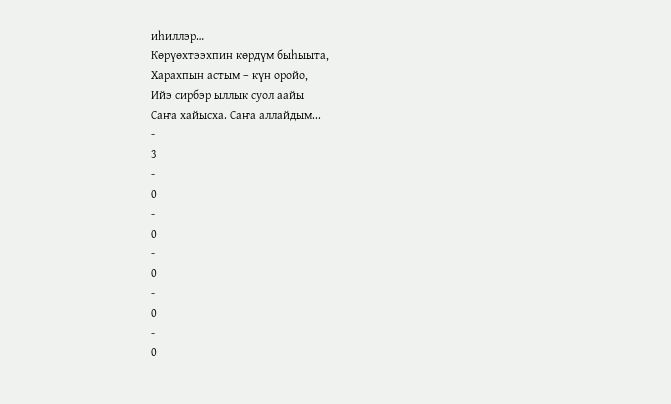иһиллэр…
Көрүөхтээхпин көрдүм быһыыта,
Харахпын астым – күн оройо,
Ийэ сирбэр ыллык суол аайы
Саҥа хайысха. Саҥа аллайдым...
-
3
-
0
-
0
-
0
-
0
-
0